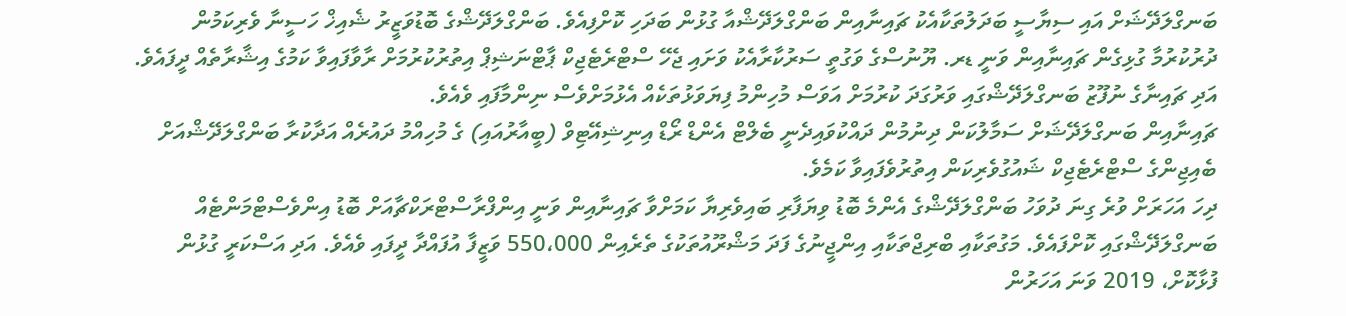ބަނގްލަދޭޝަށް އައި ސިޔާސީ ބަދަލުތަކާއެކު ޗައިނާއިން ބަންގްލަދޭޝްއާ ގުޅުން ބަދަހި ކޮށްފިއެވެ. ބަންގްލަދޭޝްގެ ބޮޑުވަޒީރު ޝެއިޚް ހަސީނާ ވެރިކަމުން ދުރުކުރުމާ ގުޅިގެން ޗައިނާއިން ވަނީ ޑރ. ޔޫނުސްގެ ވަގުތީ ސަރުކާރާއެކު ވަށައި ޖެހޭ ސްޓްރެޓެޖިކް ޕާޓްނަޝިޕް އިތުރުކުރުމަށް ރާވާފައިވާ ކަމުގެ އިޝާރާތެއް ދީފައެވެ. އަދި ޗައިނާގެ ނުފޫޒު ބަނގްލަދޭޝްގައި ވަރުގަދަ ކުރުމަށް އަވަސް މުހިންމު ފިޔަވަޅުތަކެއް އެޅުމަށްވެސް ނިންމާފައި ވެއެވެ.
ޗައިނާއިން ބަނގްލަދޭޝަށް ސަމާލުކަން ދިނުމުން ދައްކުވައިދެނީ ބެލްޓް އެންޑް ރޯޑް އިނިޝިއޭޓިވް (ބީއާރުއައި) ގެ މުހިއްމު ދައުރެއް އަދާކުރާ ބަންގްލަދޭޝްއަށް ބެއިޖިންގެ ސްޓްރެޓެޖިކް ޝައުގުވެރިކަން އިތުރުވެފައިވާ ކަމެވެ.
ދިހަ އަހަރަށް ވުރެ ގިނަ ދުވަހު ބަންގްލަދޭޝްގެ އެންމެ ބޮޑު ވިޔަފާރި ބައިވެރިޔާ ކަމަށްވާ ޗައިނާއިން ވަނީ އިންފްރާސްޓްރަކްޗާއަށް ބޮޑު އިންވެސްޓްމަންޓެއް ބަނގްލަދޭޝްގައި ކޮށްފައެވެ. މަގުތަކާއި ބްރިޖްތަކާއި އިންޖީނުގެ ފަދަ މަޝްރޫއުތަކުގެ ތެރެއިން 550،000 ވަޒީފާ އުފައްދާ ދީފައި ވެއެވެ. އަދި އަސްކަރީ ގުޅުން ފުޅާކޮށް، 2019 ވަނަ އަހަރުން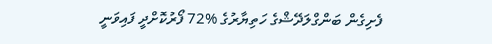ފެށިގެން ބަންގްލަދޭޝްގެ ހަތިޔާރުގެ %72 ފޯރުކޮށްދީ ފައިވަނީ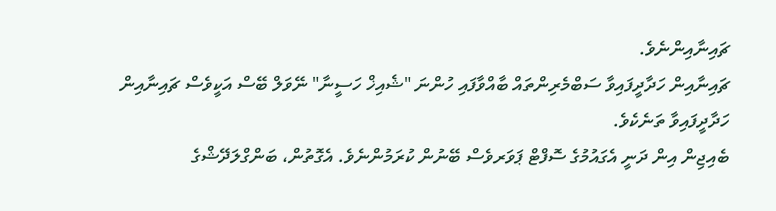ޗައިނާއިންނެވެ.
ޗައިނާއިން ހަދާދީފައިވާ ސަބްމެރިންތައް ބާއްވާފައި ހުންނަ "ޝެއިޚް ހަސީނާ" ނޭވަލް ބޭސް އަކީވެސް ޗައިނާއިން ހަދާދީފައިވާ ތަނެކެވެ.
ބެއިޖިން އިން ދަނީ އެގައުމުގެ ސޮފްޓް ޕަވަރވެސް ބޭނުން ކުރަމުންނެވެ. އެގޮތުން، ބަންގްލަދޭޝްގެ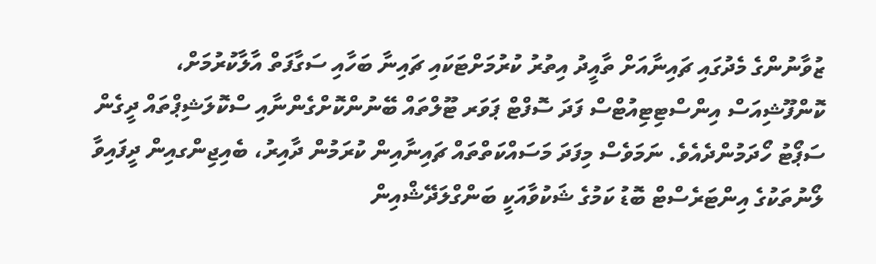ޒުވާނުންގެ މެދުގައި ޗައިނާއަށް ތާއީދު އިތުރު ކުރުމަށްޓަކައި ޗައިނާ ބަހާއި ސަގާފަތް އާލާކުރުމަށް، ކޮންފޫޝިއަސް އިންސްޓިޓިއުޓްސް ފަދަ ސޮފްޓް ޕަވަރ ޓޫލްތައް ބޭނުންކޮށްގެންނާއި ސްކޮލަޝިޕްތައް ދީގެން ސަޕޯޓު ހޯދަމުންދެއެވެ. ނަމަވެސް މިފަދަ މަސައްކަތްތައް ޗައިނާއިން ކުރަމުން ދާއިރު، ބެއިޖިންގއިން ދީފައިވާ ލޯނުތަކުގެ އިންޓަރެސްޓް ބޮޑު ކަމުގެ ޝަކުވާއަކީ ބަންގްލަދޭޝްއިން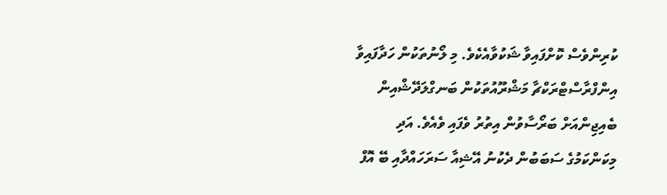ކުރިންވެސް ކޮށްފައިވާ ޝަކުވާއެކެވެ. މި ލޯނުތަކުން ހަދާފައިވާ އިންފްރާސްޓްރަކްޗާ މަޝްރޫއުތަކުން ބަނގްލަދޭޝްއިން ބެއިޖިންއަށް ބަރޯސާވުން އިތުރު ވެފައި ވެއެވެ. އަދި މިކަންކަމުގެ ސަބަބުން ދެކުނު އޭޝިއާ ސަރަހައްދާއި ބޭ އޮފް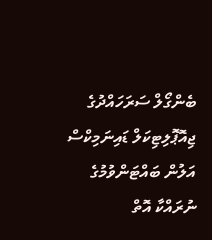ބެންގޯލް ސަރަހައްދުގެ ޖިއޮޕޮލިޓިކަލް ޑައިނަމިކްސް އަލުން ބައްޓަންވުމުގެ ނުރައްކާ އޮތް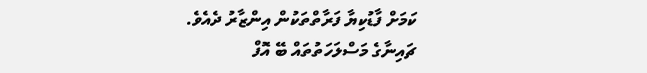ކަމަށް ފާޑުކިޔާ ފަރާތްތަކުން އިންޒާރު ދެއެވެ.
ޗައިނާގެ މަސްލަހަތުތައް ބޭ އޮފް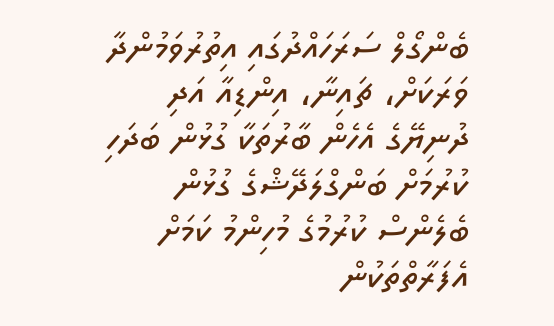ބެންގޯލް ސަރަހައްދުގައި އިތުރުވަމުންދާ ވަރަކަށް، ޗައިނާ، އިންޑިއާ އަދި ދުނިޔޭގެ އެހެން ބާރުތަކާ ގުޅުން ބަދަހި ކުރުމަށް ބަންގްލަދޭޝްގެ ގުޅުން ބެލެންސް ކުރުމުގެ މުހިންމު ކަމަށް އެފަރާތްތަކުން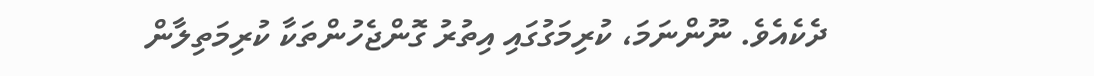ދެކެއެވެ. ނޫންނަމަ، ކުރިމަގުގައި އިތުރު ގޮންޖެހުންތަކާ ކުރިމަތިލާން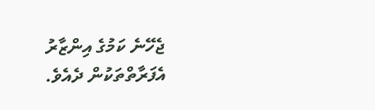ޖެހޭނެ ކަމުގެ އިންޒާރު އެފަރާތްތަކުން ދެއެވެ.